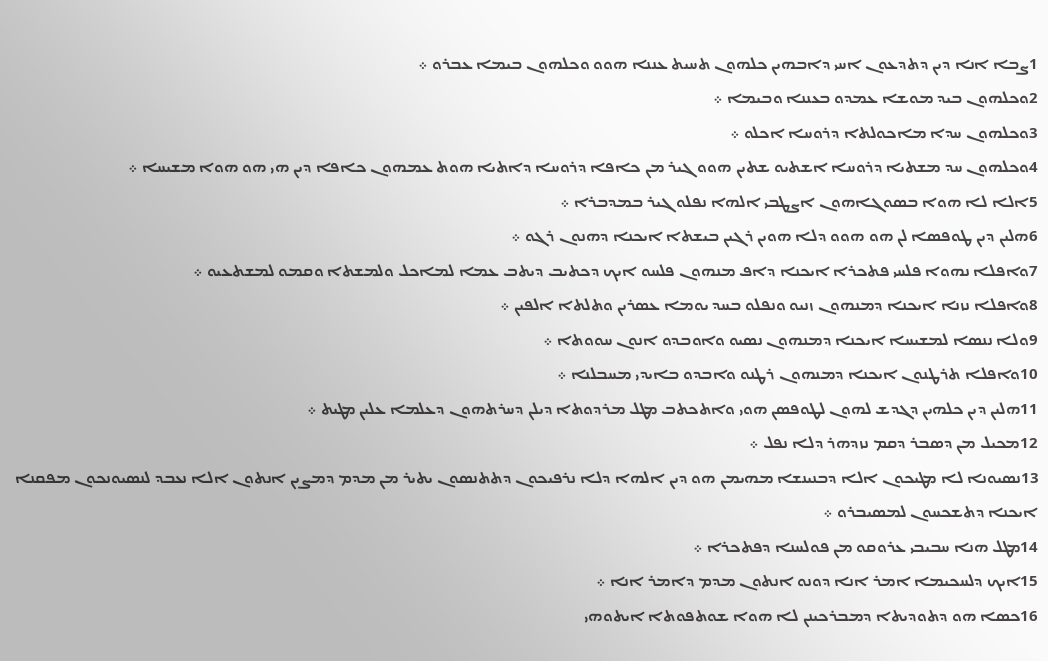1ܨܒܐ ܐܢܐ ܕܝܢ ܕܬܕܥܘܢ ܐܚܝ ܕܐܒܗܝܢ ܟܠܗܘܢ ܬܚܝܬ ܥܢܢܐ ܗܘܘ ܘܟܠܗܘܢ ܒܝܡܐ ܥܒܪܘ ܀
2ܘܟܠܗܘܢ ܒܝܕ ܡܘܫܐ ܥܡܕܘ ܒܥܢܢܐ ܘܒܝܡܐ ܀
3ܘܟܠܗܘܢ ܚܕܐ ܡܐܟܘܠܬܐ ܕܪܘܚܐ ܐܟܠܘ ܀
4ܘܟܠܗܘܢ ܚܕ ܡܫܬܝܐ ܕܪܘܚܐ ܐܫܬܝܘ ܫܬܝܢ ܗܘܘ ܓܝܪ ܡܢ ܟܐܦܐ ܕܪܘܚܐ ܕܐܬܝܐ ܗܘܬ ܥܡܗܘܢ ܟܐܦܐ ܕܝܢ ܗܝ ܗܘ ܗܘܐ ܡܫܝܚܐ ܀
5ܐܠܐ ܠܐ ܗܘܐ ܒܤܘܓܐܗܘܢ ܐܨܛܒܝ ܐܠܗܐ ܢܦܠܘ ܓܝܪ ܒܡܕܒܪܐ ܀
6ܗܠܝܢ ܕܝܢ ܛܘܦܤܐ ܠܢ ܗܘ ܗܘܘ ܕܠܐ ܗܘܝܢ ܪܓܝܢ ܒܝܫܬܐ ܐܝܟܢܐ ܕܗܢܘܢ ܪܓܘ ܀
7ܘܐܦܠܐ ܢܗܘܐ ܦܠܚܝ ܦܬܟܪܐ ܐܝܟܢܐ ܕܐܦ ܡܢܗܘܢ ܦܠܚܘ ܐܝܟ ܕܟܬܝܒ ܕܝܬܒ ܥܡܐ ܠܡܐܟܠ ܘܠܡܫܬܐ ܘܩܡܘ ܠܡܫܬܥܝܘ ܀
8ܘܐܦܠܐ ܢܙܢܐ ܐܝܟܢܐ ܕܡܢܗܘܢ ܙܢܝܘ ܘܢܦܠܘ ܒܚܕ ܝܘܡܐ ܥܤܪܝܢ ܘܬܠܬܐ ܐܠܦܝܢ ܀
9ܘܠܐ ܢܢܤܐ ܠܡܫܝܚܐ ܐܝܟܢܐ ܕܡܢܗܘܢ ܢܤܝܘ ܘܐܘܒܕܘ ܐܢܘܢ ܚܘܘܬܐ ܀
10ܘܐܦܠܐ ܬܪܛܢܘܢ ܐܝܟܢܐ ܕܡܢܗܘܢ ܪܛܢܘ ܘܐܒܕܘ ܒܐܝܕܝ ܡܚܒܠܢܐ ܀
11ܗܠܝܢ ܕܝܢ ܟܠܗܝܢ ܕܓܕܫ ܠܗܘܢ ܠܛܘܦܤܢ ܗܘܝ ܘܐܬܟܬܒ ܡܛܠ ܡܪܕܘܬܐ ܕܝܠܢ ܕܚܪܬܗܘܢ ܕܥܠܡܐ ܥܠܝܢ ܡܛܝܬ ܀
12ܡܟܝܠ ܡܢ ܕܤܒܪ ܕܩܡ ܢܙܕܗܪ ܕܠܐ ܢܦܠ ܀
13ܢܤܝܘܢܐ ܠܐ ܡܛܝܟܘܢ ܐܠܐ ܕܒܢܝܢܫܐ ܡܗܝܡܢ ܗܘ ܕܝܢ ܐܠܗܐ ܕܠܐ ܢܪܦܝܟܘܢ ܕܬܬܢܤܘܢ ܝܬܝܪ ܡܢ ܡܕܡ ܕܡܨܝܢ ܐܢܬܘܢ ܐܠܐ ܢܥܒܕ ܠܢܤܝܘܢܟܘܢ ܡܦܩܢܐ ܐܝܟܢܐ ܕܬܫܟܚܘܢ ܠܡܤܝܒܪܘ ܀
14ܡܛܠ ܗܢܐ ܚܒܝܒܝ ܥܪܘܩܘ ܡܢ ܦܘܠܚܢܐ ܕܦܬܟܪܐ ܀
15ܐܝܟ ܕܠܚܟܝܡܐ ܐܡܪ ܐܢܐ ܕܘܢܘ ܐܢܬܘܢ ܡܕܡ ܕܐܡܪ ܐܢܐ ܀
16ܟܤܐ ܗܘ ܕܬܘܕܝܬܐ ܕܡܒܪܟܝܢܢ ܠܐ ܗܘܐ ܫܘܬܦܘܬܐ ܐܝܬܘܗܝ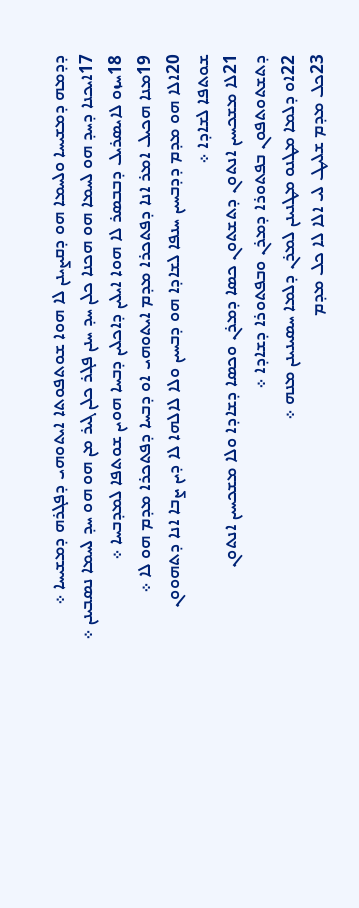ܕܕܡܗ ܕܡܫܝܚܐ ܘܠܚܡܐ ܗܘ ܕܩܨܝܢܢ ܠܐ ܗܘܐ ܫܘܬܦܘܬܐ ܐܝܬܘܗܝ ܕܦܓܪܗ ܕܡܫܝܚܐ ܀
17ܐܝܟܢܐ ܕܚܕ ܗܘ ܠܚܡܐ ܗܘ ܗܟܢܐ ܟܠܢ ܚܕ ܚܢܢ ܦܓܪ ܟܠܢ ܓܝܪ ܡܢ ܗܘ ܗܘ ܚܕ ܠܚܡܐ ܢܤܒܝܢܢ ܀
18ܚܙܘ ܠܐܝܤܪܝܠ ܕܒܒܤܪ ܠܐ ܗܘܐ ܐܝܠܝܢ ܕܐܟܠܝܢ ܕܒܚܐ ܗܘܝܢ ܫܘܬܦܐ ܠܡܕܒܚܐ ܀
19ܡܢܐ ܗܟܝܠ ܐܡܪ ܐܢܐ ܕܦܬܟܪܐ ܡܕܡ ܐܝܬܘܗܝ ܐܘ ܕܒܚܐ ܕܦܬܟܪܐ ܡܕܡ ܗܘ ܠܐ ܀
20ܐܠܐ ܗܘ ܡܕܡ ܕܕܒܚܝܢ ܚܢܦܐ ܠܫܐܕܐ ܗܘ ܕܒܚܝܢ ܘܠܐ ܠܐܠܗܐ ܠܐ ܕܝܢ ܨܒܐ ܐܢܐ ܕܬܗܘܘܢ ܫܘܬܦܐ ܠܫܐܕܐ ܀
21ܠܐ ܡܫܟܚܝܢ ܐܢܬܘܢ ܕܬܫܬܘܢ ܟܤܐ ܕܡܪܢ ܘܟܤܐ ܕܫܐܕܐ ܘܠܐ ܡܫܟܚܝܢ ܐܢܬܘܢ ܕܬܫܬܘܬܦܘܢ ܒܦܬܘܪܐ ܕܡܪܢ ܘܒܦܬܘܪܐ ܕܫܐܕܐ ܀
22ܐܘ ܕܠܡܐ ܡܛܢܘ ܡܛܢܝܢܢ ܠܡܪܢ ܕܠܡܐ ܚܤܝܢܝܢܢ ܡܢܗ ܀
23ܟܠ ܡܕܡ ܫܠܝܛ ܠܝ ܐܠܐ ܠܐ ܟܠ ܡܕܡ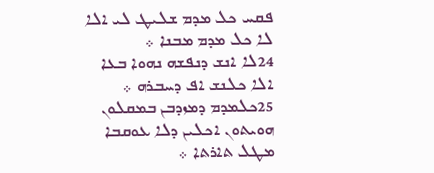ܦܩܚ ܟܠ ܡܕܡ ܫܠܝܛ ܠܝ ܐܠܐ ܠܐ ܟܠ ܡܕܡ ܡܒܢܐ ܀
24ܠܐ ܐܢܫ ܕܢܦܫܗ ܢܗܘܐ ܒܥܐ ܐܠܐ ܟܠܢܫ ܐܦ ܕܚܒܪܗ ܀
25ܟܠܡܕܡ ܕܡܙܕܒܢ ܒܡܩܠܘܢ ܗܘܝܬܘܢ ܐܟܠܝܢ ܕܠܐ ܥܘܩܒܐ ܡܛܠ ܬܐܪܬܐ ܀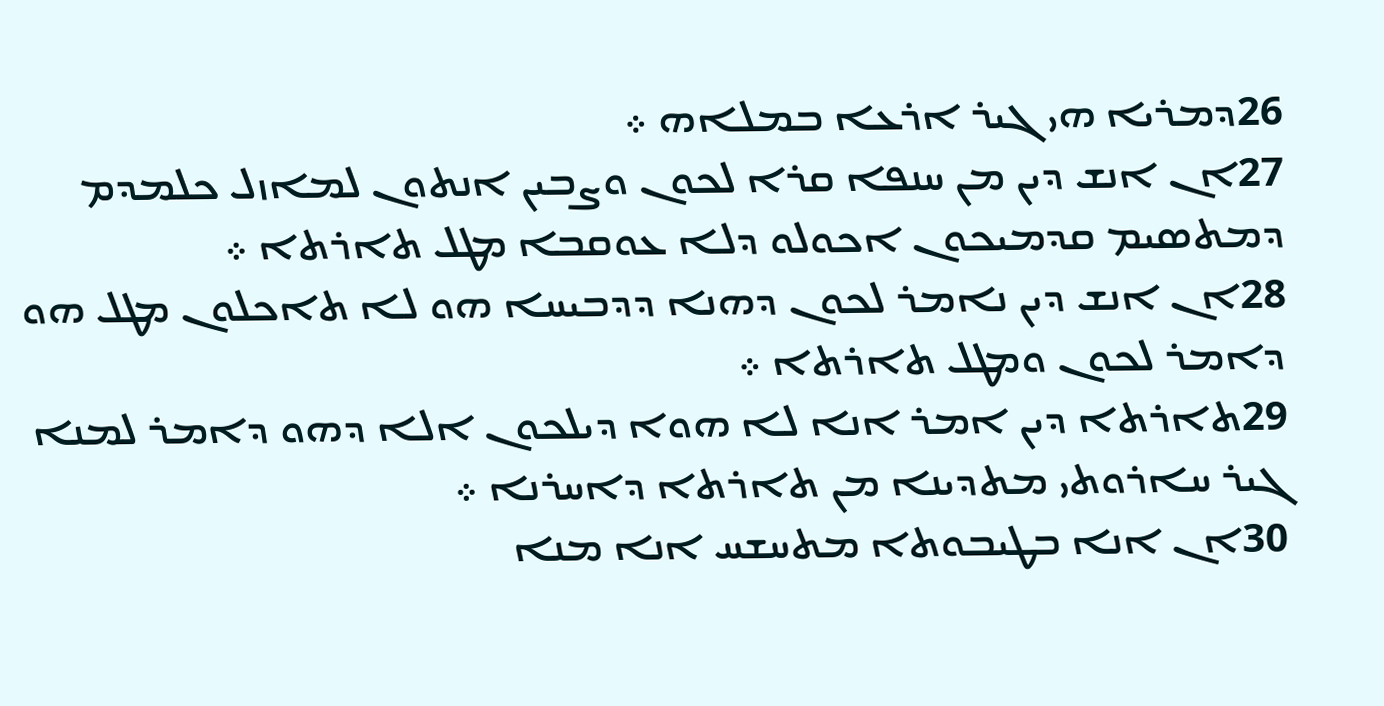26ܕܡܪܝܐ ܗܝ ܓܝܪ ܐܪܥܐ ܒܡܠܐܗ ܀
27ܐܢ ܐܢܫ ܕܝܢ ܡܢ ܚܢܦܐ ܩܪܐ ܠܟܘܢ ܘܨܒܝܢ ܐܢܬܘܢ ܠܡܐܙܠ ܟܠܡܕܡ ܕܡܬܤܝܡ ܩܕܡܝܟܘܢ ܐܟܘܠܘ ܕܠܐ ܥܘܩܒܐ ܡܛܠ ܬܐܪܬܐ ܀
28ܐܢ ܐܢܫ ܕܝܢ ܢܐܡܪ ܠܟܘܢ ܕܗܢܐ ܕܕܒܝܚܐ ܗܘ ܠܐ ܬܐܟܠܘܢ ܡܛܠ ܗܘ ܕܐܡܪ ܠܟܘܢ ܘܡܛܠ ܬܐܪܬܐ ܀
29ܬܐܪܬܐ ܕܝܢ ܐܡܪ ܐܢܐ ܠܐ ܗܘܐ ܕܝܠܟܘܢ ܐܠܐ ܕܗܘ ܕܐܡܪ ܠܡܢܐ ܓܝܪ ܚܐܪܘܬܝ ܡܬܕܝܢܐ ܡܢ ܬܐܪܬܐ ܕܐܚܪܢܐ ܀
30ܐܢ ܐܢܐ ܒܛܝܒܘܬܐ ܡܬܚܫܚ ܐܢܐ ܡܢܐ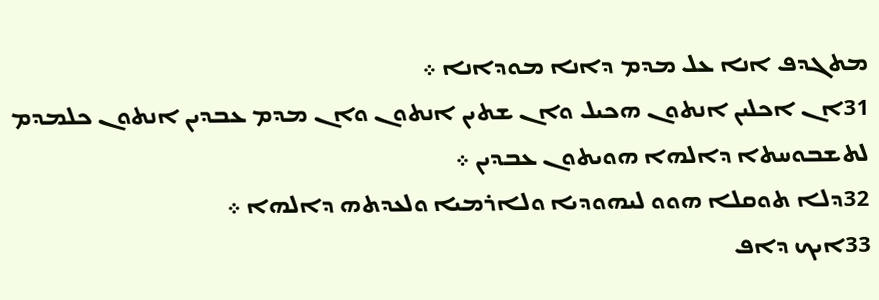ܡܬܓܕܦ ܐܢܐ ܥܠ ܡܕܡ ܕܐܢܐ ܡܘܕܐܢܐ ܀
31ܐܢ ܐܟܠܝܢ ܐܢܬܘܢ ܗܟܝܠ ܘܐܢ ܫܬܝܢ ܐܢܬܘܢ ܘܐܢ ܡܕܡ ܥܒܕܝܢ ܐܢܬܘܢ ܟܠܡܕܡ ܠܬܫܒܘܚܬܐ ܕܐܠܗܐ ܗܘܝܬܘܢ ܥܒܕܝܢ ܀
32ܕܠܐ ܬܘܩܠܐ ܗܘܘ ܠܝܗܘܕܝܐ ܘܠܐܪܡܝܐ ܘܠܥܕܬܗ ܕܐܠܗܐ ܀
33ܐܝܟ ܕܐܦ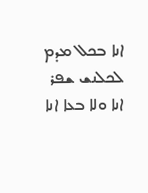ܐܢܐ ܒܟܠ ܡܕܡ ܠܟܠܢܫ ܫܦܪ ܐܢܐ ܘܠܐ ܒܥܐ ܐܢܐ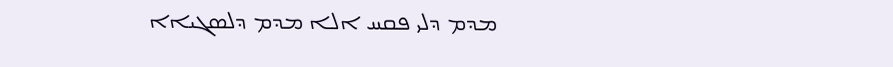ܡܕܡ ܕܠܝ ܦܩܚ ܐܠܐ ܡܕܡ ܕܠܤܓܝܐܐ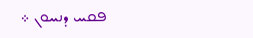ܦܩܚ ܕܢܚܘܢ ܀